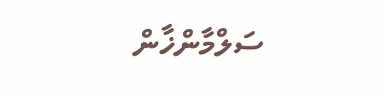ސަލްމާންޚާން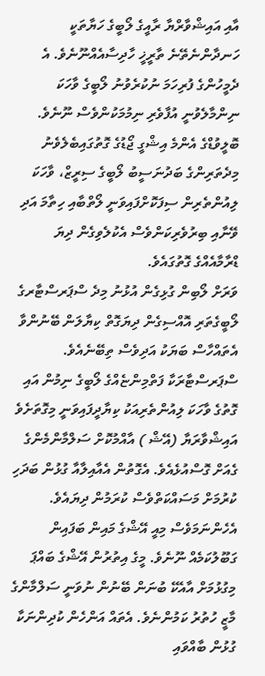އާއި އައިޝްވާރްޔާ ރާއީގެ ލޯބީގެ ހަޔާތަކީ ހަނދާންނެތޭނެ ތާރީޚީ ހާދިސާއެއްނޫނެވެ. އެ ދެމީހުންގެ ފުރިހަމަ ނުކުރެވުނު ލޯބީގެ ވާހަކަ ނިންމާލެވުނީ އުފާވެރި ނިމުމަކުންވެސް ނޫނެވެ. ބޮލީވުޑްގެ އެންމެ އިޝްގީ ޖޯޑުގެ ގޮތުގައިބެލެވެނު މިދެތަރިންގެ ބަދުނަސީބު ލޯބީގެ ސިރީޒް، ވާހަކަ ލިއުންތެރިން ސިފަކޮށްފައިވަނީ ލޯތްބާއި ހިތާމަ އަދި ވޭނާއި ބިރުވެރިކަންވެސް އެކުލެވިގެން ދިޔަ ޑްރާމާއެއްގެ ގޮތުގައެވެ.
ވަރަށް ލޯބިން ގުޅިގެން އުޅުނު މިދެ ސްޕަރސްޓާރގެ ލޯބީގެތަރި އޮއްސިގެން ދިޔަގޮތް ކިޔާލަން ބޭނުންވާ އެތައްހާސް ބަޔަކު އަދިވެސް ތިބޭނެއެވެ. ސްޕަރސްޓާރަކާ ފަތްމިންޏެއްގެ ލޯބީގެ ނިމުން އައި ގޮތުގެ ވާހަކަ ލިއުންތެރިއަކު ކިޔާދީފައިވަނީ މިގޮތަށެވެ
އައިޝްވާރަޔާ (އޭޝް ) އާއްމުކޮށް ސަލްމާންމެންގެ ގެއަށް ގޮސްއުޅެއެވެ. އެގޮތުން އެއާއިލާއާ ގުޅުން ބަދަހި ކުރުމަށް މަސައްކަތްވެސް ކުރަމުން ދިޔައެވެ. އެހެންނަމަވެސް މިއީ އޭޝްގެ މައިން ބަފައިން ގަބޫލުކަމެއް ނޫނެވެ. މީގެ އިތުރުން އޭޝްގެ ބައްޕަ މިގުޅުމަށް އާއެކޭ ބުނަން ބޭނުން ނުވަނީ ސަލްމާންގެ މާޒީ ހުތުރު ކަމުންނެވެ. އެތައް އަންހެން ކުދިންނަކާ ގުޅުން ބާއްވައި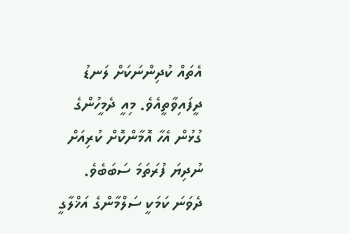އެތައް ކުދިންނަކަށް ލަނޑު ދީފައިވާތީއެވެ. މިއީ ދެމީހުންގެ ގުޅުން އެހާ އޮމާންކޮށް ކުރިއަށް ނުދިޔަ ފުރަތަމަ ސަބަބެވެ.
ދެވަނަ ކަމަކީ ސަލްމާންގެ އަޚްލާގީ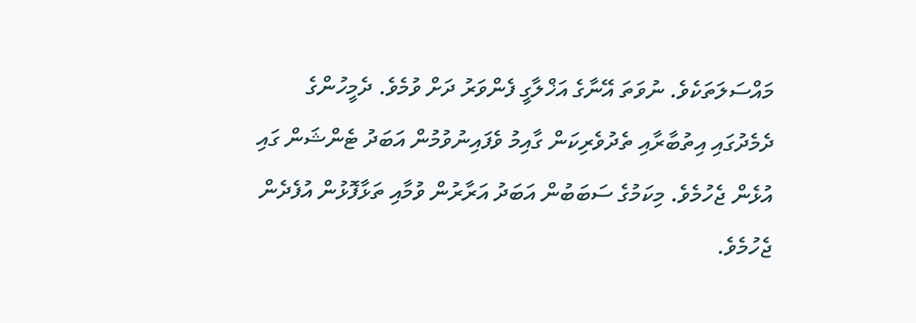މައްސަލަތަކެވެ. ނުވަތަ އޭނާގެ އަޚްލާގީ ފެންވަރު ދަށް ވުމެވެ. ދެމީހުންގެ ދެމެދުގައި އިތުބާރާއި ތެދުވެރިކަން ގާއިމު ވެފައިނުވުމުން އަބަދު ޓެންޝަން ގައި އުޅެން ޖެހުމެވެ. މިކަމުގެ ސަބަބުން އަބަދު އަރާރުން ވުމާއި ތަޅާފޮޅުން އުފެދެން ޖެހުމެވެ.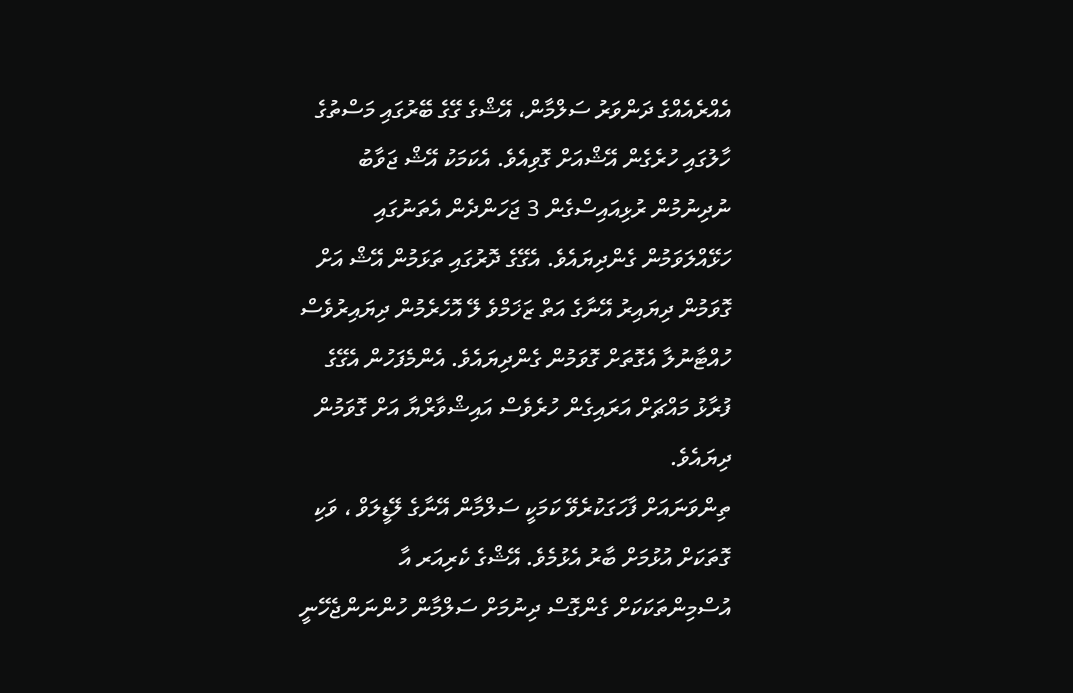އެއްރެއެއްގެ ދަންވަރު ސަލްމާން، އޭޝްގެ ގޭގެ ބޭރުގައި މަސްތުގެ ހާލުގައި ހުރެގެން އޭޝްއަށް ގޮވިއެވެ. އެކަމަކު އޭޝް ޖަވާބު ނުދިނުމުން ރުޅިއައިސްގެން 3 ޖަހަންދެން އެތަނުގައި ހަޅޭއްލަވަމުން ގެންދިޔައެވެ. އެގޭގެ ދޮރުގައި ތަޅަމުން އޭޝް އަށް ގޮވަމުން ދިޔައިރު އޭނާގެ އަތް ޒަޚަމްވެ ލޭ އޮހެރެމުން ދިޔައިރުވެސް ހުއްޓާނުލާ އެގޮތަށް ގޮވަމުން ގެންދިޔައެވެ. އެންމެފަހުން އެގޭގެ ފުރާޅު މައްޗަށް އަރައިގެން ހުރެވެސް އައިޝްވާރްޔާ އަށް ގޮވަމުން ދިޔައެވެ.
ތިންވަނައަށް ފާހަގަކުރެވޭ ކަމަކީ ސަލްމާން އޭނާގެ ލޭޑީލަވް ، ވަކި ގޮތަކަށް އުޅުމަށް ބާރު އެޅުމެވެ. އޭޝްގެ ކެރިއަރ އާ އުސްމިންތަކަކަށް ގެންގޮސް ދިނުމަށް ސަލްމާން ހުންނަންޖެހޭނީ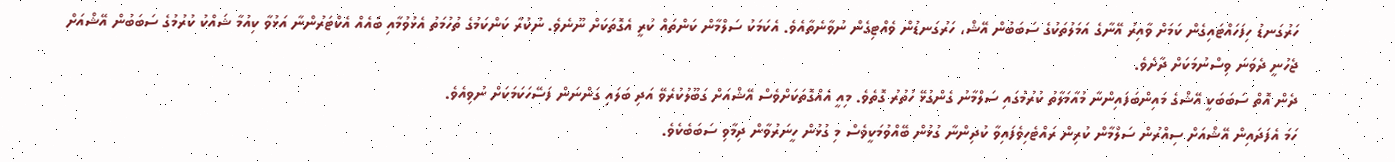ހަރުގަނޑު ހިފަހައްޓައިގެން ކަމަށް ވާއިރު އޭނާގެ އަމަލުތަކުގެ ސަބަބުން އޭޝް، ހަރުގަނޑުން ވެއްޓިގެން ނުވާނެތާއެވެ. އެކަމަކު ސަލްމާން ކަންތައް ކުރީ އެގޮތަކަށް ނޫނެވެ. ނުކުރާ ކަންކަމުގެ ތުހުމަތު އެޅުވުމާއި ބައެއް އެކްޓަރުންނާ އަޅުވާ ކިއުމާ ޝައްކު ކުރުމުގެ ސަބަބުން އޭޝްއަށް ޖެހުނީ ދެވަނަ ވިސްނުމަކަށް ދާށެވެ.
ދެން އޮތް ސަބަބަކީ އޭޝްގެ މައިންބަފައިންނާ މުއާމަލާތު ކުރުމުގައި ސަލްމާނު ގެންގުޅޭ ހުތުރު ގޮތެވެ. މިއީ އެއްގޮތަކަށްވެސް އޭޝްއަށް ގަބޫލުކުރެވޭ އަދި ބަލައި ގަންނަން ފަސޭހަކަމަކަށް ނުވިއެވެ.
ހަމަ އެފަދައިން އޭޝްއަށް ސިއްރުން ސަލްމާން ކުރިން ރައްޓެހިވެފައިވާ ކުދިންނާ ގުޅުން ބޭއްވުމަކީވެސް މި ގުޅުން ހީނަރުވާން ދިމާވި ސަބަބެކެވެ.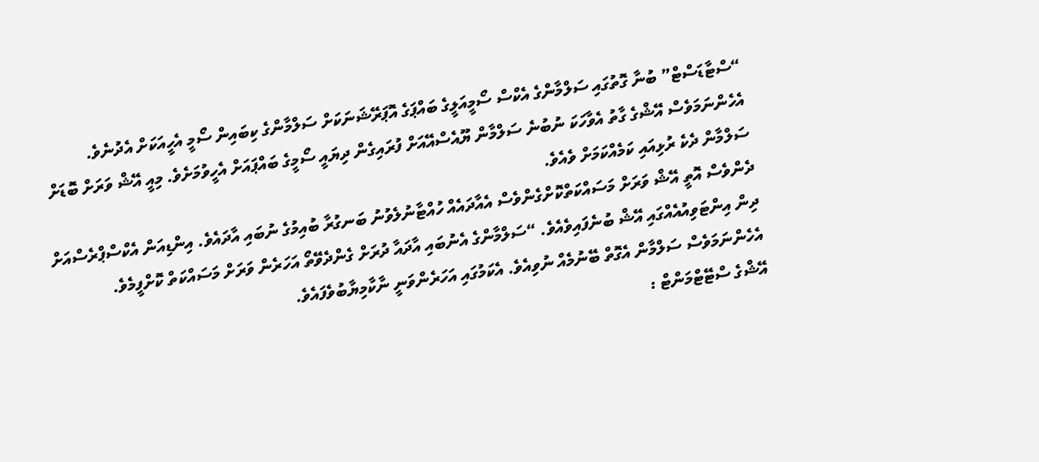“ސްޓާޑަސްޓް” ބުނާ ގޮތުގައި ސަލްމާންގެ އެކްސް ސޯމީއަލީގެ ބައްޕަގެ އޮޕަރޭޝަނަކަށް ސަލްމާންގެ ކިބައިން ސޯމީ އެހީއަކަށް އެދުނެވެ. އެހެންނަމަވެސް އޭޝްގެ ގާތު އެވާހަކަ ނުބުނެ ސަލްމާން ޔޫއެސްއޭއަށް ފުރައިގެން ދިޔައީ ސޯމީގެ ބައްޕައަށް އެހީވުމަށެވެ. މިއީ އޭޝް ވަރަށް ބޮޑަށް ސަލްމާން ދެކެ ރުޅިއައި ކަމެއްކަމަށް ވެއެވެ.
ދެންވެސް އޮތީ އޭޝް ވަރަށް މަސައްކަތްކޮށްގެންވެސް އެއާދައެއް ހުއްޓާނުލެވުނު ބަނގުރާ ބުއިމުގެ ނުބައި އާދައެވެ. އިންޑިއަން އެކްސްޕްރެސްއަށް ދިން އިންޓަވިއުއެއްގައި އޭޝް ބުނެފައިވެއެވެ. “ސަލްމާންގެ އެނުބައި އާދައާ ދުރަށް ގެންދެވޭތޯ އަހަރެން ވަރަށް މަސައްކަތް ކޮށްފީމެވެ. އެހެންނަމަވެސް ސަލްމާން އެގޮތް ބޭނުމެއް ނުވިއެވެ. އެކަމުގައި އަހަރެންވަނީ ނާކާމިޔާބުވެފައެވެ.
އޭޝްގެ ސްޓޭޓްމަންޓް :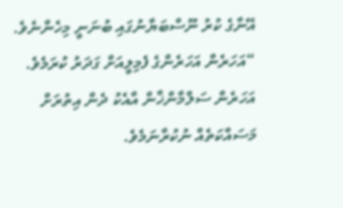އޭނާގެ ކުރު ނޫސްބަޔާނުގައި ބުނަނީ މިހެންނެވެ. “އަހަރެން އަހަރެންގެ ފެމިލީއަށް ގަދަރު ކުރަމެވެ. އަހަރެން ސަލްމާންޚާން އާއެކު ދެން އިތުރަށް މަސައްކަތެއް ނުކުރާނަމެވެ.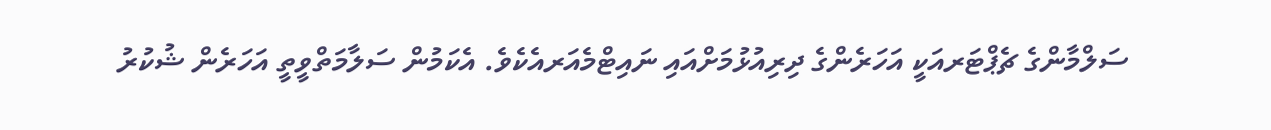ސަލްމާންގެ ޗެޕްޓަރއަކީ އަހަރެންގެ ދިރިއުޅުމަށްއައި ނައިޓްމެއަރއެކެވެ. އެކަމުން ސަލާމަތްވީތީ އަހަރެން ޝުކުރު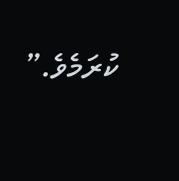ކުރަމެވެ.”